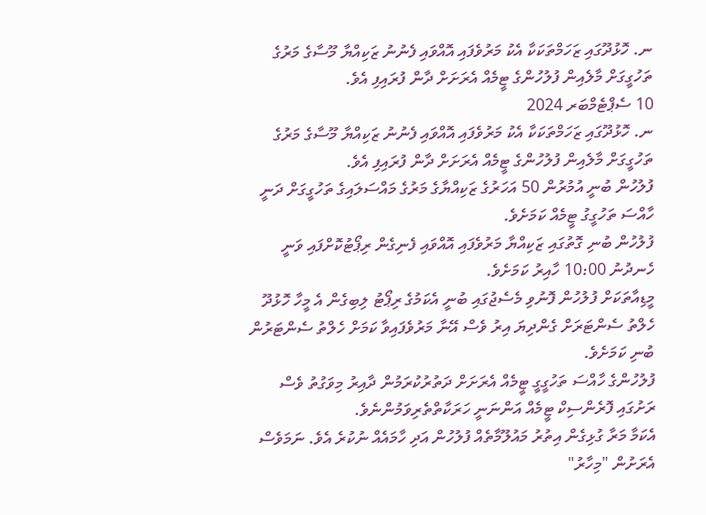ނ. ހޮޅުދޫގައި ޒަހަމްތަކަކާ އެކު މަރުވެފައި އޮއްވައި ފެނުނު ޒަކިއްޔާ މޫސާގެ މަރުގެ ތަހުގީގަށް މާލެއިން ފުލުހުންގެ ޓީމެއް އެރަށަށް ދާން ފުރައިފި އެވެ.
10 ސެޕްޓެމްބަރ 2024
ނ. ހޮޅުދޫގައި ޒަހަމްތަކަކާ އެކު މަރުވެފައި އޮއްވައި ފެނުނު ޒަކިއްޔާ މޫސާގެ މަރުގެ ތަހުގީގަށް މާލެއިން ފުލުހުންގެ ޓީމެއް އެރަށަށް ދާން ފުރައިފި އެވެ.
ފުލުހުން ބުނީ އުމުރުން 50 އަހަރުގެ ޒަކިއްޔާގެ މަރުގެ މައްސަލައިގެ ތަހުގީގަށް ދަނީ ހާއްސަ ތަހުގީގު ޓީމެއް ކަމަށެވެ.
ފުލުހުން ބުނި ގޮތުގައި ޒަކިއްޔާ މަރުވެފައި އޮއްވައި ފެނިގެން ރިޕޯޓުކޮށްފައި ވަނީ ހެނދުނު 10:00 ހާއިރު ކަމަށެވެ.
މީޑިއާތަކަށް ފުލުހުން ފޮނުވި މެސެޖުގައި ބުނީ އެކަމުގެ ރިޕޯޓު ލިބިގެން އެ މީހާ ހޮޅުދޫ ހެލްތު ސެންޓަރަށް ގެންދިޔަ އިރު ވެސް އޭނާ މަރުވެފައިވާ ކަމަށް ހެލްތު ސެންޓަރުން ބުނި ކަމަށެވެ.
ފުލުހުންގެ ހާއްސަ ތަހުގީގީ ޓީމެއް އެރަށަށް ދަތުރުކުރަމުން ދާއިރު މިވަގުތު ވެސް ރަށުގައި ފޮރެންސިކް ޓީމެއް އަންނަނީ ހަރަކާތްތެރިވަމުންނެވެ.
އެކަމާ މަރާ ގުޅިގެން އިތުރު މައުލޫމާތެއް ފުލުހުން އަދި ހާމައެއް ނުކުރެ އެވެ. ނަމަވެސް އެރަށުން "މިހާރު"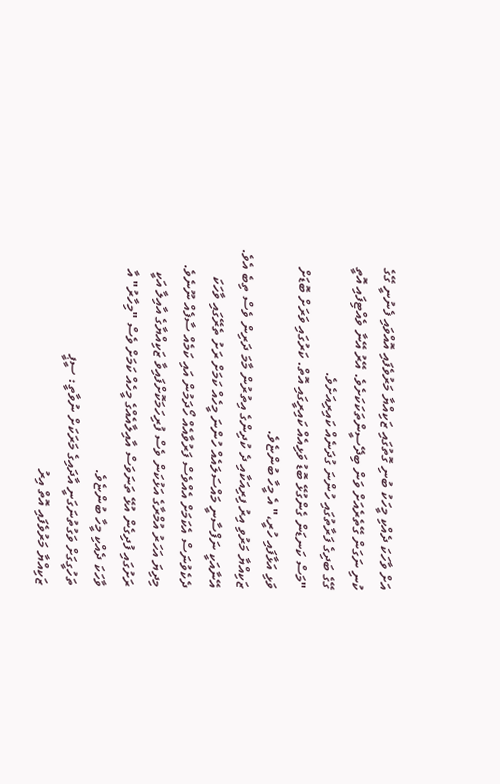އަށް ވާހަކަ ދެއްކި މީހަކު ބުނި ގޮތުގައި ޒަކިއްޔާ މަރުވެފައި އޮއްވައި ފެނުނީ ގޭގެ ކުނި ނަގަން ގޭތެރެއަށް ވަން ބިދޭސީންތަކަކަށެވެ. އޭރު އޭނާ ވެއްޓިފައި އޮތީ ގޭގެ ބަދިގެ ފަރާތުގައި ހުންނަ ގުދަނެއް ކައިރިއަށެވެ.
"މަސް ކަނޑަން ގެންގުޅޭ ބޮޑު ވަޅިއެއް ކައިރީގައި އޮތް. ކަރުގައި ވަރަށް ބޮޑަށް ވަޅި އަޅާފައި ހުރީ،" އެ މީހާ ބުންޏެވެ.
ޒަކިއްޔާ މަރުވި އިރު ފިރިއަކާއި ދެ ކުދިންގެ އިތުރުން މާމަ ދަރިން ވެސް ތިބެ އެވެ. އޭނާއަކީ ނަފްސާނީ މައްސަލައެއް ހުންނަ މީހެއް ކަމަށް ރަށު ތެރޭގައި ވާހަކަ ދެކެވުނަސް އެކަމަށް އެއްވެސް ފަރުވާއެއް ހޯދަމުން އައި ކަމެއް ސާފެއް ނޫނެވެ.
މިދިޔަ އަހަރު އުމްރާގެ އަޅުކަން ވެސް ފުރިހަމަކޮށްފައިވާ ޒަކިއްޔާގެ އާއިލާ އަކީ ރަށުގައި ފުދިގެން އުޅޭ ތަނަވަސް އާއިލާއެއްގެ މީހެއް ކަމަށް ވެސް "މިހާރު" އާ ވާހަކަ ދެއްކި މީހާ ބުންޏެވެ.
ތަހުގީގަށް ވަގުތުނަގަނީ އާދައިގެ މަރަކަށް ނުވާތީ: ސީޕީ
ޒަކިއްޔާ މަރުވެފައި އޮތް އިރު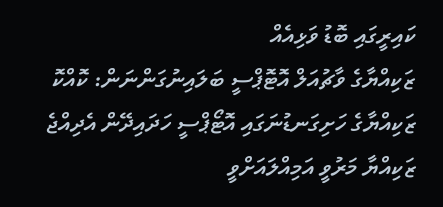ކައިރީގައި ބޮޑު ވަޅިއެއް
ޒަކިއްޔާގެ ވާޗުއަލް އޮޓޮޕްސީ ބަލައިނުގަންނަން: ކޮއްކޮ
ޒަކިއްޔާގެ ހަށިގަނޑުނަގައި އޮޓޯޕްސީ ހަދައިދޭން އެދިއްޖެ
ޒަކިއްޔާ މަރުވީ އަމިއްލައަށްވީ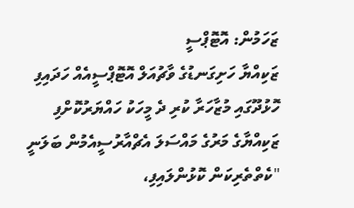ޒަހަމުން: އޮޓޮޕްސީ
ޒަކިއްޔާ ހަށިގަނޑުގެ ވާޗުއަލް އޮޓޮޕްސީއެއް ހަދައިފި
ހޮޅުދޫގައި މުޒާހަރާ ކުރި ދެ މީހަކު ހައްޔަރުކޮށްފި
ޒަކިއްޔާގެ މަރުގެ މައްސަލަ އެޗްއާރުސީއެމުން ބަލަނީ
"ކެތްތެރިކަން ކޮޅުންލައިފި،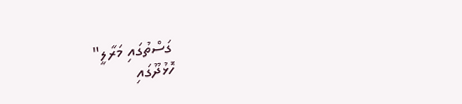ގަސްތުގައި މަރާލީ"
ހޮޅުދޫގައި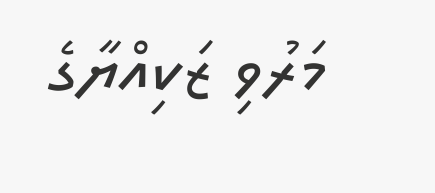މަރުވި ޒަކިއްޔާގެ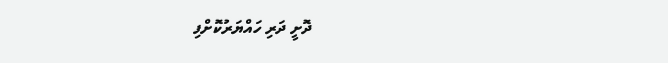ދޮށީ ދަރި ހައްޔަރުކޮށްފި